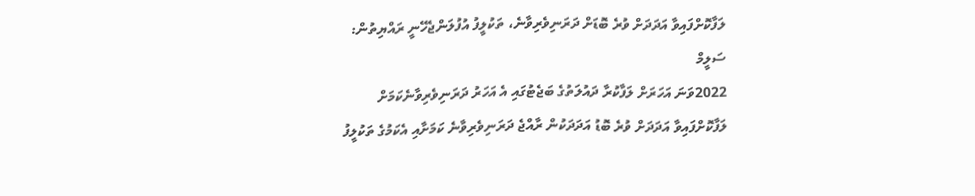ލަފާކޮށްފައިވާ އަދަދަށް ވުރެ ބޮޑަށް ދަރަނިވެރިވާނެ، ތަކުލީފު އުފުލަންޖެހޭނީ ރައްޔިތުން: ސަލީމް
2022ވަނަ އަހަރަށް ލަފާކުރާ ދައުލަތުގެ ބަޖެޓުގައި އެ އަހަރު ދަރަނިވެރިވާނެކަމަށް ލަފާކޮށްފައިވާ އަދަދަށް ވުރެ ބޮޑު އަދަދަކުން ރާއްޖެ ދަރަނިވެރިވާނެ ކަމަށާއި އެކަމުގެ ތަކުލީފު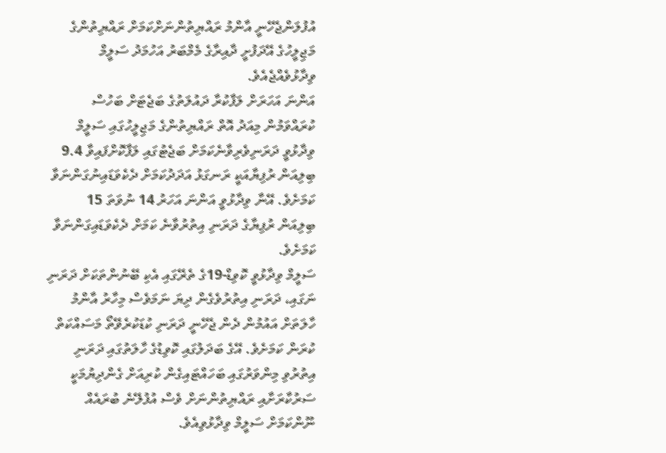އުފުލަންޖެހޭނީ އާންމު ރައްޔިތުންނަށްކަމަށް ރައްޔިތުންގެ މަޖިލީހުގެ އޭދަފުށީ ދާއިރާގެ މެމްބަރު އަހުމަދު ސަލީމް ވިދާޅުވެއްޖެއެވެ.
އަންނަ އަހަރަށް ލަފާކުރާ ދައުލަތުގެ ބަޖެޓަށް ބަހުސް ކުރައްވަމުން މިއަދު އޮތް ރައްޔިތުންގެ މަޖިލީހުގައި ސަލީމް ވިދާޅުވީ ދަރަނިވެރިވާނެކަމަށް ބަޖެޓުގައި ލަފާކޮށްފައިވާ 9.4 ބިލިއަން ރުފިޔާއަކީ ރަނގަޅު އަދަދުކަމަށް ދެކެވަޑައިނުގަންނަވާ ކަމަށެވެ. އޭނާ ވިދާޅުވީ އަންނަ އަހަރު 14 ނުވަތަ 15 ބިލިއަން ރުފިޔާގެ ދަރަނި އިތުރުވާނެ ކަމަށް ދެކެވަޑައިގަންނަވާ ކަމަށެވެ.
ސަލީމް ވިދާޅުވީ ކޮވިޑް-19ގެ ތެރޭގައި އެކި ބޭނުންތަކަށް ދަރަނި ނަގައި، ދަރަނި އިތުރުވެގެން ދިޔަ ނަމަވެސް މިހާރު އާންމު ހާލަތަށް އައުމުން ދެން ޖެހޭނީ ދަރަނި ކުޑަކުރެވޭތޯ މަސައްކަތް ކުރަން ކަމަށެވެ. އޭގެ ބަދަލުގައި ކޮވިޑުގެ ހާލަތުގައި ދަރަނި އިތުރުވި މިންވަރުގައި ބަހައްޓައިގެން ކުރިއަށް ގެންދިޔުމަކީ ސަރުކާރަށާއި ރައްޔިތުންނަށް ވެސް އުފުލޭނެ ބުރައެއް ނޫންކަމަށް ސަލީމް ވިދާޅުވިއެވެ.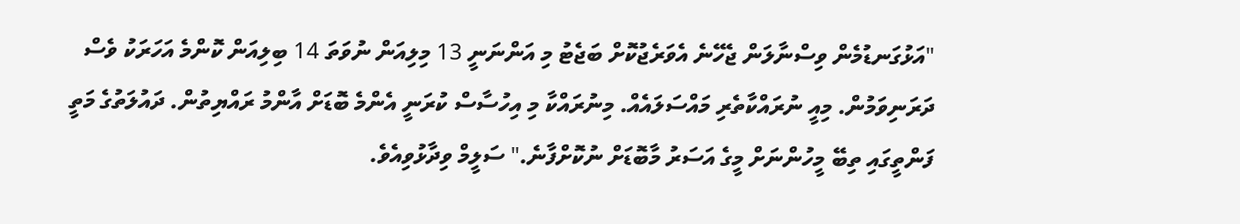"އަޅުގަނޑުމެން ވިސްނާލަން ޖެހޭނެ އެވަރެޖުކޮށް ބަޖެޓު މި އަންނަނީ 13 މިލިއަން ނުވަތަ 14 ބިލިއަން ކޮންމެ އަހަރަކު ވެސް ދަރަނިވަމުން. މިއީ ނުރައްކާތެރި މައްސަލައެއް. މިނުރައްކާ މި އިހުސާސް ކުރަނީ އެންމެ ބޮޑަށް އާންމު ރައްޔިތުން. ދައުލަތުގެ މަތީ ފަންތީގައި ތިބޭ މީހުންނަށް މީގެ އަސަރު މާބޮޑަށް ނުކޮށްފާނެ." ސަލީމް ވިދާޅުވިއެވެ.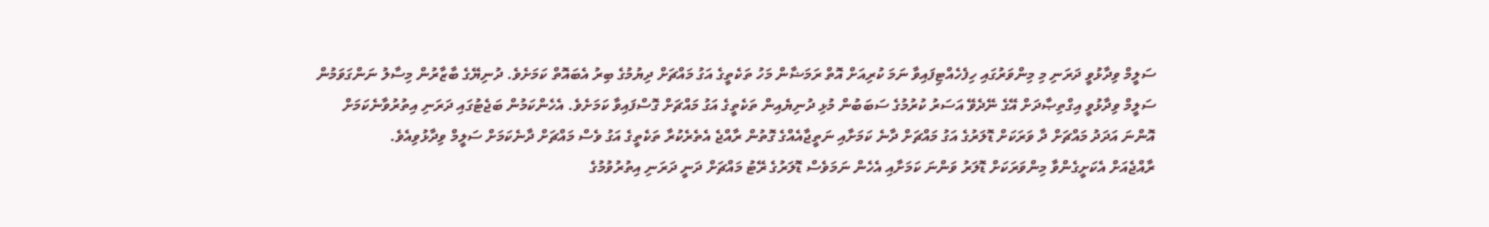ސަލީމް ވިދާޅުވީ ދަރަނި މި މިންވަރުގައި ހިފެހެއްޓިފައިވާ ނަމަ ކުރިއަށް އޮތް ރަމަޟާން މަހު ތަކެތީގެ އަގު މައްޗަށް ދިޔުމުގެ ބިރު އެބައޮތް ކަމަށެވެ. ދުނިޔޭގެ ބާޒާރުން މިސާލު ނަންގަވަމުން ސަލީމް ވިދާޅުވީ އިގްތިޞާދަށް އޭގެ ނޭދެވޭ އަސަރު ކުރުމުގެ ސަބަބުން މުޅި ދުނިޔެއިން ތަކެތީގެ އަގު މައްޗަށް ގޮސްފައިވާ ކަމަށެވެ. އެހެންކަމުން ބަޖެޓުގައި ދަރަނި އިތުރުވާނެކަމަށް އޮންނަ އަދަދު މައްޗަށް ދާ ވަރަކަށް ޑޮލަރުގެ އަގު މައްޗަށް ދާނެ ކަމަށާއި ނަތީޖާއެއްގެ ގޮތުން ރާއްޖެ އެތެރެކުރާ ތަކެތީގެ އަގު ވެސް މައްޗަށް ދާނެކަމަށް ސަލީމް ވިދާޅުވިއެވެ.
ރާއްޖެއަށް އެކަށީގެންވާ މިންވަރަކަށް ޑޮލަރު ވަންނަ ކަމަށާއި އެހެން ނަމަވެސް ޑޮލަރުގެ ރޭޓު މައްޗަށް ދަނީ ދަރަނި އިތުރުވުމުގެ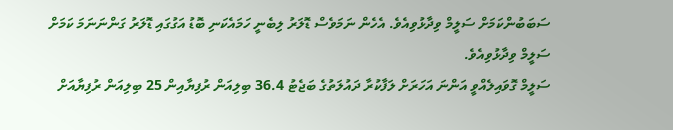ސަބަބުންކަމަށް ސަލީމް ވިދާޅުވިއެވެ. އެހެން ނަމަވެސް ޑޮލަރު ލިބެނީ ހަމައެކަނި ބޮޑު އަގުގައި ޑޮލަރު ގަންނަނަމަ ކަމަށް ސަލީމް ވިދާޅުވިއެވެ.
ސަލީމް ގޮވައިލެއްވީ އަންނަ އަހަރަށް ލަފާކުރާ ދައުލަތުގެ ބަޖެޓު 36.4 ބިލިއަން ރުފިޔާއިން 25 ބިލިއަން ރުފިޔާއަށް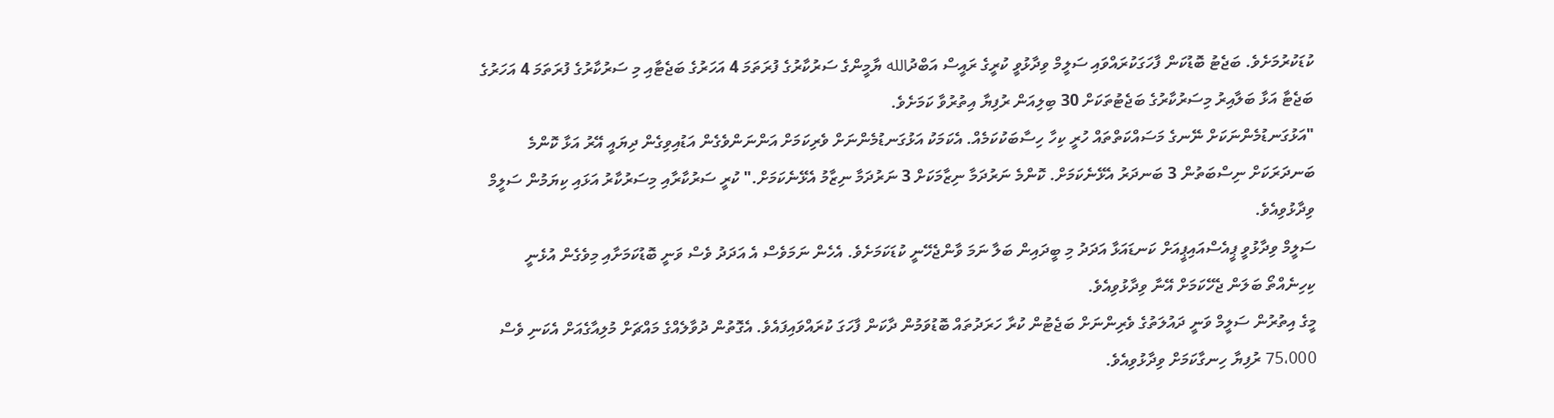ކުޑަކުރުމަށެވެ. ބަޖެޓު ބޮޑުކަން ފާހަގަކުރައްވައި ސަލީމް ވިދާޅުވީ ކުރީގެ ރައީސް އަބްދުالله ޔާމީންގެ ސަރުކާރުގެ ފުރަތަމަ 4 އަހަރުގެ ބަޖެޓާއި މި ސަރުކާރުގެ ފުރަތަމަ 4 އަހަރުގެ ބަޖެޓާ އަޅާ ބަލާއިރު މިސަރުކާރުގެ ބަޖެޓުތަކަށް 30 ބިލިއަން ރުފިޔާ އިތުރުވާ ކަމަށެވެ.
"އަޅުގަނޑުމެންނަކަށް ނޭނގެ މަސައްކަތްތައް ހުރީ ކިހާ ހިސާބަކުކަމެއް. އެކަމަކު އަޅުގަނޑުމެންނަށް ވެރިކަމަށް އަންނަންވެގެން އަޑުއިވިގެން ދިޔައީ އޭރު އަޅާ ކޮންމެ ބަނދަރަކަށް ނިސްބަތުން 3 ބަނދަރު އެޅޭނެކަމަށް. ކޮންމެ ނަރުދަމާ ނިޒާމަކަށް 3 ނަރުދަމާ ނިޒާމު އެޅޭނެކަމަށް." ކުރީ ސަރުކާރާއި މިސަރުކާރު އަޅައި ކިޔަމުން ސަލީމް ވިދާޅުވިއެވެ.
ސަލީމް ވިދާޅުވީ ޕީއެސްއައިޕީއަށް ކަނޑައަޅާ އަދަދު މި ބީދައިން ބަލާ ނަމަ ވާންޖެހޭނީ ކުޑަކަމަށެވެ. އެހެން ނަމަވެސް އެ އަދަދު ވެސް ވަނީ ބޮޑުކަމަށާއި މިވެގެން އުޅެނީ ކިހިނެއްތޯ ބަލަން ޖެހޭކަމަށް އޭނާ ވިދާޅުވިއެވެ.
މީގެ އިތުރުން ސަލީމް ވަނީ ދައުލަތުގެ ވެރިންނަށް ބަޖެޓުން ކުރާ ހަރަދުތައް ބޮޑުވަމުން ދާކަން ފާހަގަ ކުރައްވައިފައެވެ. އެގޮތުން ދުވާލެއްގެ މައްޗަށް މުލިއާގެއަށް އެކަނި ވެސް 75،000 ރުފިޔާ ހިނގާކަމަށް ވިދާޅުވިއެވެ.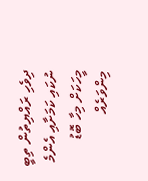ދިވެހި ރައްޔިތުން ތިބީ ނުކައި ކަމަށާއި އެންމެ މީހަކަށް މިހާ ބޮޑު މިންވަރެއް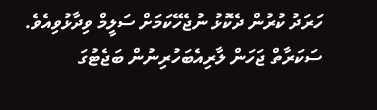ހަރަދު ކުރުން ދެކޮޅު ނުޖެހޭކަމަށް ސަލީމް ވިދާޅުވިއެވެ.
ސަކަރާތް ޖަހަން ލާރިއެބަހުރިނުން ބަޖެޓުގަ